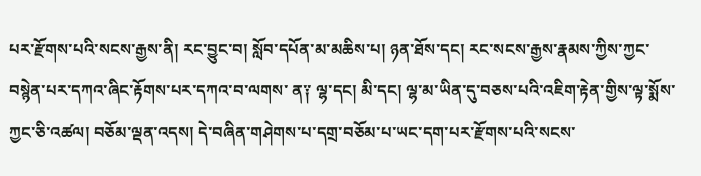པར་རྫོགས་པའི་སངས་རྒྱས་ནི། རང་བྱུང་བ། སློབ་དཔོན་མ་མཆིས་པ། ཉན་ཐོས་དང། རང་སངས་རྒྱས་རྣམས་ཀྱིས་ཀྱང་བསྙེན་པར་དཀའ་ཞིང་རྟོགས་པར་དཀའ་བ་ལགས་ ན༑ ལྷ་དང། མི་དང། ལྷ་མ་ཡིན་དུ་བཅས་པའི་འཇིག་རྟེན་གྱིས་ལྟ་སྨོས་ཀྱང་ཅི་འཚལ། བཅོམ་ལྡན་འདས། དེ་བཞིན་གཤེགས་པ་དགྲ་བཅོམ་པ་ཡང་དག་པར་རྫོགས་པའི་སངས་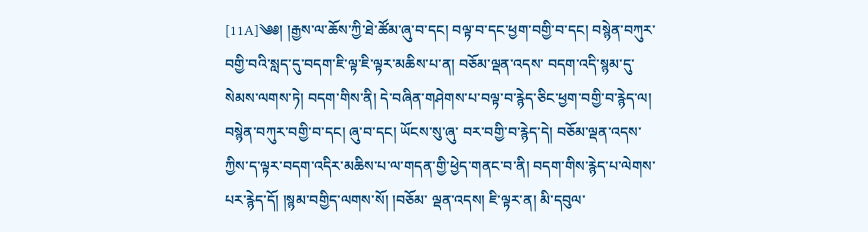[11A]༄༅། །རྒྱས་ལ་ཆོས་ཀྱི་ཐེ་ཚོམ་ཞུ་བ་དང། བལྟ་བ་དང་ཕྱག་བགྱི་བ་དང། བསྙེན་བཀུར་བགྱི་བའི་སླད་དུ་བདག་ཇི་ལྟ་ཇི་ལྟར་མཆིས་པ་ན། བཅོམ་ལྡན་འདས་ བདག་འདི་སྙམ་དུ་སེམས་ལགས་ཏེ། བདག་གིས་ནི། དེ་བཞིན་གཤེགས་པ་བལྟ་བ་རྙེད་ཅིང་ཕྱག་བགྱི་བ་རྙེད་ལ། བསྙེན་བཀུར་བགྱི་བ་དང། ཞུ་བ་དང། ཡོངས་སུ་ཞུ་ བར་བགྱི་བ་རྙེད་དེ། བཅོམ་ལྡན་འདས་ཀྱིས་ད་ལྟར་བདག་འདིར་མཆིས་པ་ལ་གདན་གྱི་ཕྱེད་གནང་བ་ནི། བདག་གིས་རྙེད་པ་ལེགས་པར་རྙེད་དོ། །སྙམ་བགྱིད་ལགས་སོ། །བཅོམ་ ལྡན་འདས། ཇི་ལྟར་ན། མི་དབུལ་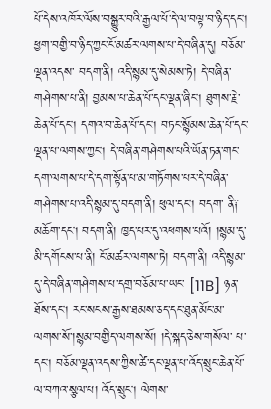པོ་དེས་འཁོར་ལོས་བསྒྱུར་བའི་རྒྱལ་པོ་དེ་ལ་བལྟ་བ་ཉིད་དང། ཕྱག་བགྱི་བ་ཉིད་ཀྱང་ངོ་མཚར་ལགས་པ་དེ་བཞིན་དུ། བཅོམ་ལྡན་འདས་ བདག་ནི། འདི་སྙམ་དུ་སེམས་ཏེ། དེ་བཞིན་གཤེགས་པ་ནི། བྱམས་པ་ཆེན་པོ་དང་ལྡན་ཞིང། ཐུགས་རྗེ་ཆེན་པོ་དང། དགའ་བ་ཆེན་པོ་དང། བཏང་སྙོམས་ཆེན་པོ་དང་ ལྡན་པ་ལགས་ཀྱང། དེ་བཞིན་གཤེགས་པའི་ཡོན་ཏན་གང་དག་ལགས་པ་དེ་དག་སྟོན་པ་མ་གཏོགས་པར་དེ་བཞིན་གཤེགས་པ་འདི་སྙམ་དུ་བདག་ནི། ཕུལ་དང། བདག་ ནི༑ མཆོག་དང། བདག་ནི། ཁྱད་པར་དུ་འཕགས་པའོ། །སྙམ་དུ་མི་དགོངས་པ་ནི། ངོ་མཚར་ལགས་ཏེ། བདག་ནི། འདི་སྙམ་དུ་དེ་བཞིན་གཤེགས་པ་དགྲ་བཅོམ་པ་ཡང་ [11B] ཉན་ཐོས་དང། རང་སངས་རྒྱས་ཐམས་ཅད་དང་ཐུན་མོང་མ་ལགས་སོ་།སྙམ་བགྱིད་ལགས་སོ། །དེ་སྐད་ཅེས་གསོལ་ པ་དང། བཅོམ་ལྡན་འདས་ཀྱིས་ཚེ་དང་ལྡན་པ་འོད་སྲུང་ཆེན་པོ་ལ་བཀའ་སྩལ་པ། འོད་སྲུང། ལེགས་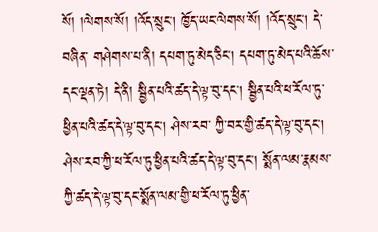སོ། །ལེགས་སོ། །འོད་སྲུང། ཁྱོད་ཡང་ལེགས་སོ། །འོད་སྲུང། དེ་བཞིན་ གཤེགས་པ་ནི། དཔག་ཏུ་མེད་ཅིང། དཔག་ཏུ་མེད་པའི་ཆོས་དང་ལྡན་ཏེ། དེ་ནི། སྦྱིན་པའི་ཚད་དེ་ལྟ་བུ་དང། སྦྱིན་པའི་ཕ་རོལ་ཏུ་ཕྱིན་པའི་ཚད་དེ་ལྟ་བུ་དང། ཤེས་རབ་ ཀྱི་བར་གྱི་ཚད་དེ་ལྟ་བུ་དང། ཤེས་རབ་ཀྱི་ཕ་རོལ་ཏུ་ཕྱིན་པའི་ཚད་དེ་ལྟ་བུ་དང། སྨོན་ལམ་རྣམས་ཀྱི་ཚད་དེ་ལྟ་བུ་དང་སྨོན་ལམ་གྱི་ཕ་རོལ་ཏུ་ཕྱིན་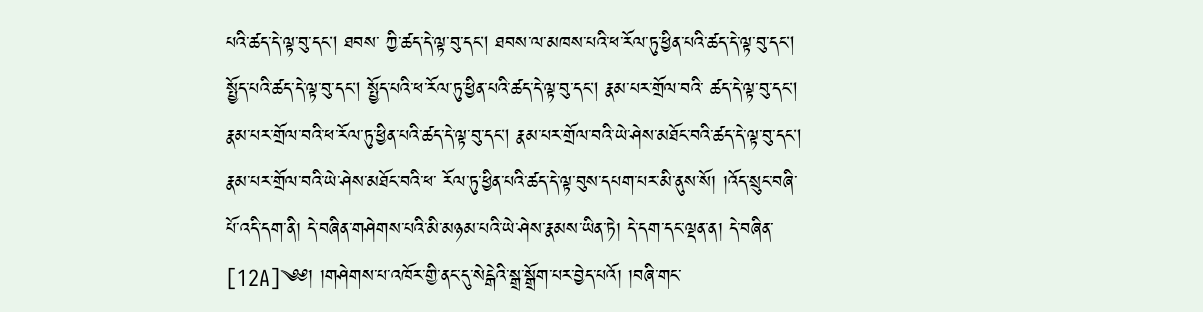པའི་ཚད་དེ་ལྟ་བུ་དང། ཐབས་ ཀྱི་ཚད་དེ་ལྟ་བུ་དང། ཐབས་ལ་མཁས་པའི་ཕ་རོལ་ཏུ་ཕྱིན་པའི་ཚད་དེ་ལྟ་བུ་དང། སྤྱོད་པའི་ཚད་དེ་ལྟ་བུ་དང། སྤྱོད་པའི་ཕ་རོལ་ཏུ་ཕྱིན་པའི་ཚད་དེ་ལྟ་བུ་དང། རྣམ་པར་གྲོལ་བའི་ ཚད་དེ་ལྟ་བུ་དང། རྣམ་པར་གྲོལ་བའི་ཕ་རོལ་ཏུ་ཕྱིན་པའི་ཚད་དེ་ལྟ་བུ་དང། རྣམ་པར་གྲོལ་བའི་ཡེ་ཤེས་མཐོང་བའི་ཚད་དེ་ལྟ་བུ་དང། རྣམ་པར་གྲོལ་བའི་ཡེ་ཤེས་མཐོང་བའི་ཕ་ རོལ་ཏུ་ཕྱིན་པའི་ཚད་དེ་ལྟ་བུས་དཔག་པར་མི་ནུས་སོ། །འོད་སྲུང་བཞི་པོ་འདི་དག་ནི། དེ་བཞིན་གཤེགས་པའི་མི་མཉམ་པའི་ཡེ་ཤེས་རྣམས་ཡིན་ཏེ། དེ་དག་དང་ལྡན་ན། དེ་བཞིན་ [12A]༄༅། །གཤེགས་པ་འཁོར་གྱི་ནང་དུ་སེངྒེའི་སྒྲ་སྒྲོག་པར་བྱེད་པའོ། །བཞི་གང་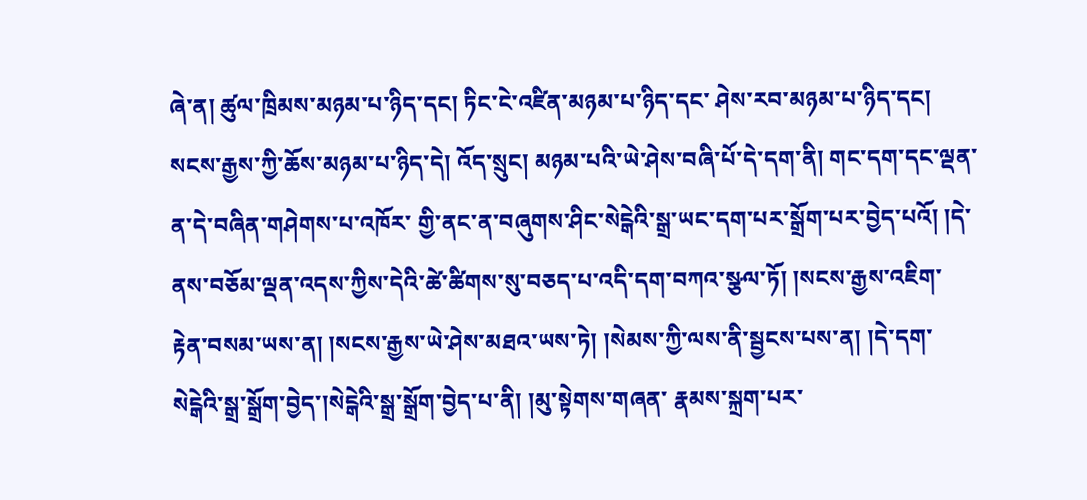ཞེ་ན། ཚུལ་ཁྲིམས་མཉམ་པ་ཉིད་དང། ཏིང་ངེ་འཛིན་མཉམ་པ་ཉིད་དང་ ཤེས་རབ་མཉམ་པ་ཉིད་དང། སངས་རྒྱས་ཀྱི་ཆོས་མཉམ་པ་ཉིད་དེ། འོད་སྲུང། མཉམ་པའི་ཡེ་ཤེས་བཞི་པོ་དེ་དག་ནི། གང་དག་དང་ལྡན་ན་དེ་བཞིན་གཤེགས་པ་འཁོར་ གྱི་ནང་ན་བཞུགས་ཤིང་སེངྒེའི་སྒྲ་ཡང་དག་པར་སྒྲོག་པར་བྱེད་པའོ། །དེ་ནས་བཅོམ་ལྡན་འདས་ཀྱིས་དེའི་ཚེ་ཚིགས་སུ་བཅད་པ་འདི་དག་བཀའ་སྩལ་ཏོ། །སངས་རྒྱས་འཇིག་ རྟེན་བསམ་ཡས་ན། །སངས་རྒྱས་ཡེ་ཤེས་མཐའ་ཡས་ཏེ། །སེམས་ཀྱི་ལས་ནི་སྦྱངས་པས་ན། །དེ་དག་སེངྒེའི་སྒྲ་སྒྲོག་བྱེད་།སེངྒེའི་སྒྲ་སྒྲོག་བྱེད་པ་ནི། །མུ་སྟེགས་གཞན་ རྣམས་སྐྲག་པར་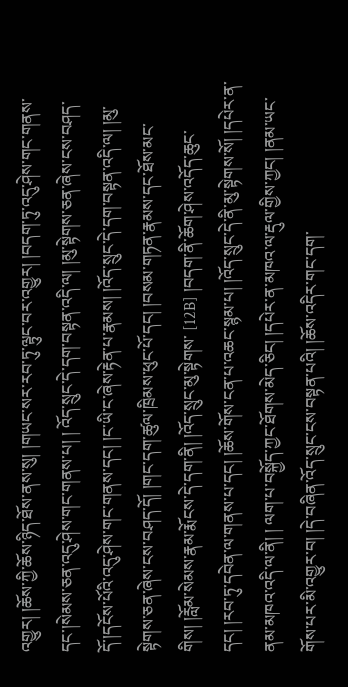འགྱུར། །ཆོས་ཀྱི་ཆོས་ཉིད་ཐོས་ནས་སུ། །གཡང་སར་རབ་ཏུ་ལྟུང་བར་འགྱུར། །བདག་ཏུ་འདུ་ཤེས་གང་གནས་དང་།སེམས་ཅན་འདུ་ཤེས་གང་གནས་པ། ། འོད་སྲུང་དེ་དག་བསྟན་འདི་ལ། །མུ་སྟེགས་ཅན་ཞེས་ངས་བཤད་དོ་།དངོས་པོའི་འདུ་ཤེས་གང་གནས་དང། །ང་ཡི་ང་ཞེས་རྟེན་པ་རྣམས། །འོད་སྲུང་དེ་དག་བསྟན་འདི་ལ། །མུ་ སྟེགས་ཅན་ཞེས་ངས་བཤད་དོ། །གང་དག་ཚུལ་ཁྲིམས་ཕུང་པོ་དང། །བསམ་གཏན་རྣམས་དང་ཐོས་མང་གིས། །རློམ་སེམས་རྣམ་རྨོངས་དེ་དག་ནི། །འོད་སྲུང་མུ་སྟེགས་ [12B] །བདག་ནི་ཆོག་ཤེས་འདོད་ཆུང་དང། །རབ་ཏུ་དབེན་ལ་གནས་པ་དང། །ཆོས་གོས་ངན་པ་འཆང་སྙམ་པ། །འོད་སྲུང་དེ་ནི་མུ་སྟེགས་སོ། །དཔེར་ན་ནམ་མཁའ་འདི་ལ་ནི། ། ལག་པ་བསྐྱོད་ཀྱང་ཐོགས་མེད་ཅིང། །དཔེར་ན་མཁའ་ལ་རྡུལ་གྱིས་ཀྱང། །ནམ་ཡང་གོས་པར་མི་འགྱུར་བ། །དེ་བཞིན་འོད་སྲུང་ངས་བསྟན་པའི། །ཆོས་འདིར་གང་དག་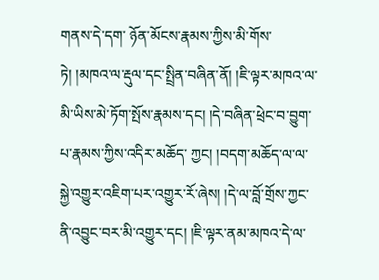གནས་དེ་དག་ ཉོན་མོངས་རྣམས་ཀྱིས་མི་གོས་ཏེ། །མཁའ་ལ་རྡུལ་དང་སྤྲིན་བཞིན་ནོ། །ཇི་ལྟར་མཁའ་ལ་མི་ཡིས་མེ་ཏོག་སྤོས་རྣམས་དང། །དེ་བཞིན་ཕྲེང་བ་བྱུག་པ་རྣམས་ཀྱིས་འདིར་མཆོད་ ཀྱང། །བདག་མཆོད་ལ་ལ་སྐྱེ་འགྱུར་འཇིག་པར་འགྱུར་རོ་ཞེས། །དེ་ལ་བློ་གྲོས་ཀྱང་ནི་འབྱུང་བར་མི་འགྱུར་དང། །ཇི་ལྟར་ནམ་མཁའ་དེ་ལ་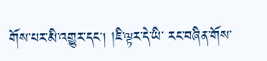གོས་པར་མི་འགྱུར་དང། །ཇི་ལྟར་དེ་ཡི་ རང་བཞིན་གོས་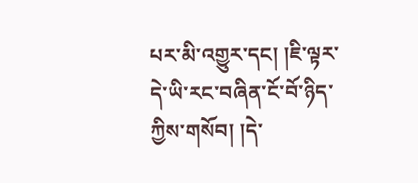པར་མི་འགྱུར་དང། །ཇི་ལྟར་དེ་ཡི་རང་བཞིན་ངོ་བོ་ཉིད་ཀྱིས་གསོབ། །དེ་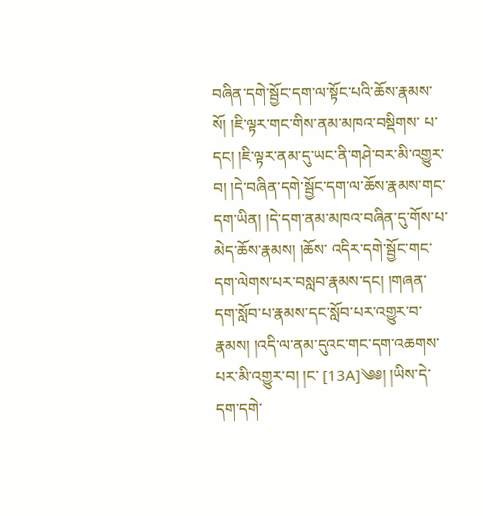བཞིན་དགེ་སྦྱོང་དག་ལ་སྟོང་པའི་ཆོས་རྣམས་སོ། །ཇི་ལྟར་གང་གིས་ནམ་མཁའ་བསྡིགས་ པ་དང། །ཇི་ལྟར་ནམ་དུ་ཡང་ནི་གཤེ་བར་མི་འགྱུར་བ། །དེ་བཞིན་དགེ་སྦྱོང་དག་ལ་ཆོས་རྣམས་གང་དག་ཡིན། །དེ་དག་ནམ་མཁའ་བཞིན་དུ་གོས་པ་མེད་ཆོས་རྣམས། །ཆོས་ འདིར་དགེ་སྦྱོང་གང་དག་ལེགས་པར་བསླབ་རྣམས་དང། །གཞན་དག་སློབ་པ་རྣམས་དང་སློབ་པར་འགྱུར་བ་རྣམས། །འདི་ལ་ནམ་དུའང་གང་དག་འཆགས་པར་མི་འགྱུར་བ། །ང་ [13A]༄༅། །ཡིས་དེ་དག་དགེ་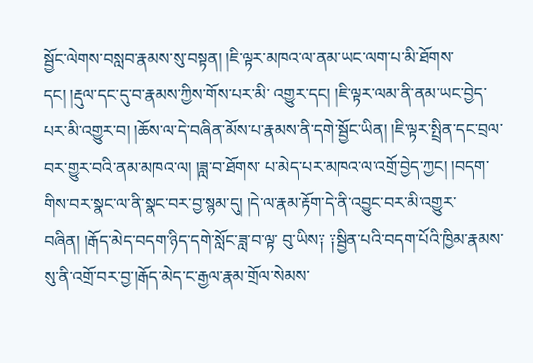སྦྱོང་ལེགས་བསླབ་རྣམས་སུ་བསྟན། །ཇི་ལྟར་མཁའ་ལ་ནམ་ཡང་ལག་པ་མི་ཐོགས་དང། །རྡུལ་དང་དུ་བ་རྣམས་ཀྱིས་གོས་པར་མི་ འགྱུར་དང། །ཇི་ལྟར་ལམ་ནི་ནམ་ཡང་བྱེད་པར་མི་འགྱུར་བ། །ཆོས་ལ་དེ་བཞིན་མོས་པ་རྣམས་ནི་དགེ་སྦྱོང་ཡིན། །ཇི་ལྟར་སྤྲིན་དང་བྲལ་བར་གྱུར་བའི་ནམ་མཁའ་ལ། །ཟླ་བ་ཐོགས་ པ་མེད་པར་མཁའ་ལ་འགྲོ་བྱེད་ཀྱང། །བདག་གིས་བར་སྣང་ལ་ནི་སྣང་བར་བྱ་སྙམ་དུ། །དེ་ལ་རྣམ་རྟོག་དེ་ནི་འབྱུང་བར་མི་འགྱུར་བཞིན། །རྒོད་མེད་བདག་ཉིད་དགེ་སློང་ཟླ་བ་ལྟ་ བུ་ཡིས༑ ༑སྦྱིན་པའི་བདག་པོའི་ཁྱིམ་རྣམས་སུ་ནི་འགྲོ་བར་བྱ་།རྒོད་མེད་ང་རྒྱལ་རྣམ་གྲོལ་སེམས་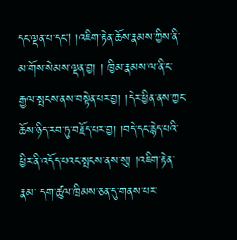དང་ལྡན་པ་དང། །འཇིག་རྟེན་ཆོས་རྣམས་ཀྱིས་ནི་མ་གོས་སེམས་ལྡན་བྱ། ། ཁྱིམ་རྣམས་ལ་ནི་ང་རྒྱལ་སྤངས་ནས་བསྟེན་པར་བྱ། །དེར་ཕྱིན་ནས་ཀྱང་ཆོས་ཉིད་རབ་ཏུ་བརྗོད་པར་བྱ། །བདེ་དང་རྙེད་པའི་ཕྱིར་ནི་འདོད་པའང་སྤངས་ནས་སུ། །འཇིག་རྟེན་རྣམ་ དག་ཚུལ་ཁྲིམས་ཅན་དུ་གནས་པར་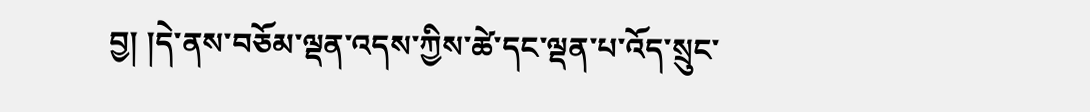བྱ། །དེ་ནས་བཅོམ་ལྡན་འདས་ཀྱིས་ཚེ་དང་ལྡན་པ་འོད་སྲུང་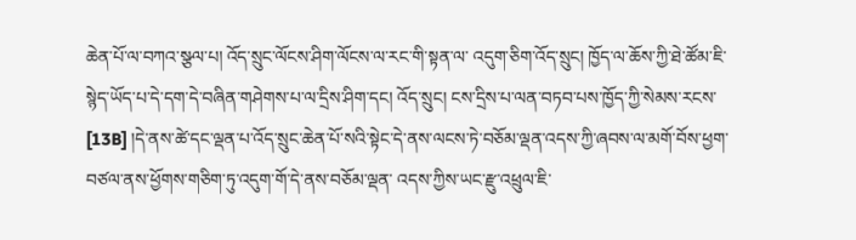ཆེན་པོ་ལ་བཀའ་སྩལ་པ། འོད་སྲུང་ལོངས་ཤིག་ལོངས་ལ་རང་གི་སྟན་ལ་ འདུག་ཅིག་འོད་སྲུང། ཁྱོད་ལ་ཆོས་ཀྱི་ཐེ་ཚོམ་ཇི་སྙེད་ཡོད་པ་དེ་དག་དེ་བཞིན་གཤེགས་པ་ལ་དྲིས་ཤིག་དང། འོད་སྲུང། ངས་དྲིས་པ་ལན་བཏབ་པས་ཁྱོད་ཀྱི་སེམས་རངས་ [13B] །དེ་ནས་ཚེ་དང་ལྡན་པ་འོད་སྲུང་ཆེན་པོ་སའི་སྟེང་དེ་ནས་ལངས་ཏེ་བཅོམ་ལྡན་འདས་ཀྱི་ཞབས་ལ་མགོ་བོས་ཕྱག་བཙལ་ནས་ཕྱོགས་གཅིག་ཏུ་འདུག་གོ་དེ་ནས་བཅོམ་ལྡན་ འདས་ཀྱིས་ཡང་རྫུ་འཕྲུལ་ཇི་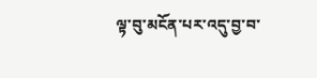ལྟ་བུ་མངོན་པར་འདུ་བྱ་བ་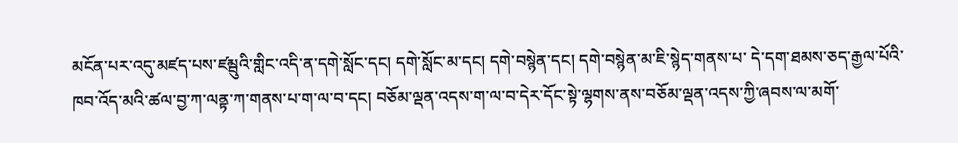མངོན་པར་འདུ་མཛད་པས་ཛམྦུའི་གླིང་འདི་ན་དགེ་སློང་དང། དགེ་སློང་མ་དང། དགེ་བསྙེན་དང། དགེ་བསྙེན་མ་ཇི་སྙེད་གནས་པ་ དེ་དག་ཐམས་ཅད་རྒྱལ་པོའི་ཁབ་འོད་མའི་ཚལ་བྱ་ཀ་ལནྟ་ཀ་གནས་པ་ག་ལ་བ་དང། བཅོམ་ལྡན་འདས་ག་ལ་བ་དེར་དོང་སྟེ་ལྷགས་ནས་བཅོམ་ལྡན་འདས་ཀྱི་ཞབས་ལ་མགོ་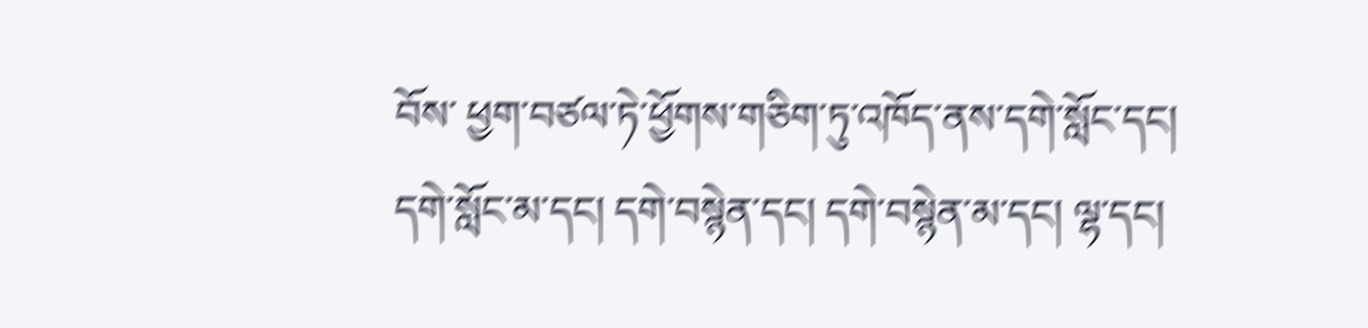བོས་ ཕྱག་བཙལ་ཏེ་ཕྱོགས་གཅིག་ཏུ་འཁོད་ནས་དགེ་སློང་དང། དགེ་སློང་མ་དང། དགེ་བསྙེན་དང། དགེ་བསྙེན་མ་དང། ལྷ་དང།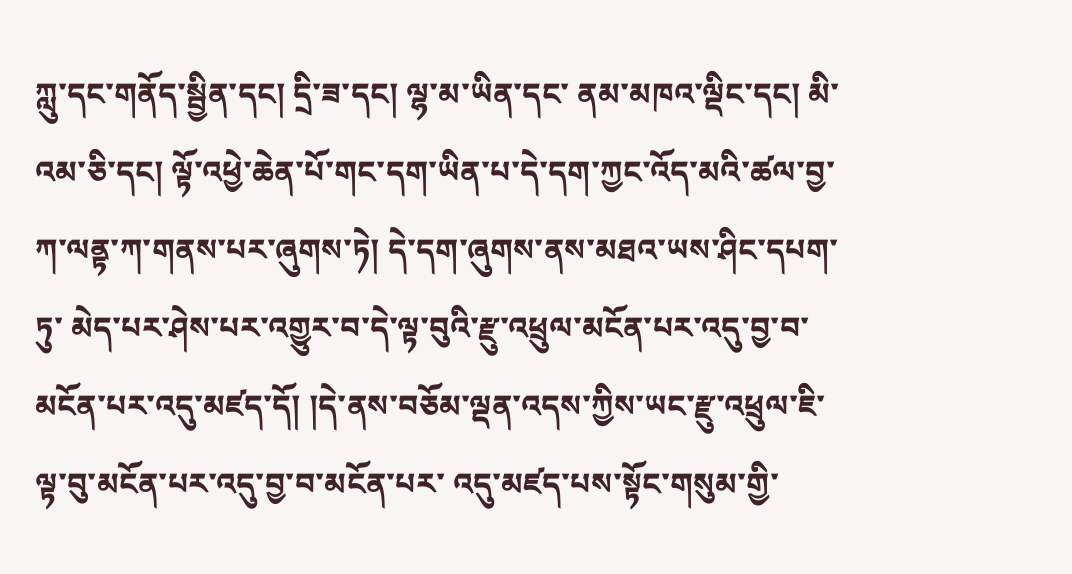ཀླུ་དང་གནོད་སྦྱིན་དང། དྲི་ཟ་དང། ལྷ་མ་ཡིན་དང་ ནམ་མཁའ་ལྡིང་དང། མི་འམ་ཅི་དང། ལྟོ་འཕྱེ་ཆེན་པོ་གང་དག་ཡིན་པ་དེ་དག་ཀྱང་འོད་མའི་ཚལ་བྱ་ཀ་ལནྟ་ཀ་གནས་པར་ཞུགས་ཏེ། དེ་དག་ཞུགས་ནས་མཐའ་ཡས་ཤིང་དཔག་ཏུ་ མེད་པར་ཤེས་པར་འགྱུར་བ་དེ་ལྟ་བུའི་རྫུ་འཕྲུལ་མངོན་པར་འདུ་བྱ་བ་མངོན་པར་འདུ་མཛད་དོ། །དེ་ནས་བཅོམ་ལྡན་འདས་ཀྱིས་ཡང་རྫུ་འཕྲུལ་ཇི་ལྟ་བུ་མངོན་པར་འདུ་བྱ་བ་མངོན་པར་ འདུ་མཛད་པས་སྟོང་གསུམ་གྱི་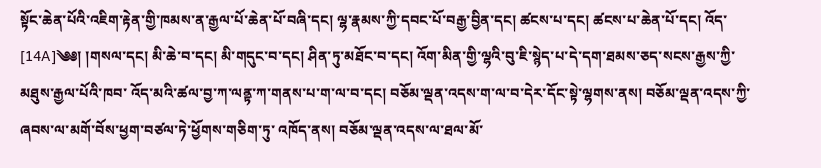སྟོང་ཆེན་པོའི་འཇིག་རྟེན་གྱི་ཁམས་ན་རྒྱལ་པོ་ཆེན་པོ་བཞི་དང། ལྷ་རྣམས་ཀྱི་དབང་པོ་བརྒྱ་བྱིན་དང། ཚངས་པ་དང། ཚངས་པ་ཆེན་པོ་དང། འོད་ [14A]༄༅། །གསལ་དང། མི་ཆེ་བ་དང། མི་གདུང་བ་དང། ཤིན་ཏུ་མཐོང་བ་དང། འོག་མིན་གྱི་ལྷའི་བུ་ཇི་སྙེད་པ་དེ་དག་ཐམས་ཅད་སངས་རྒྱས་ཀྱི་མཐུས་རྒྱལ་པོའི་ཁབ་ འོད་མའི་ཚལ་བྱ་ཀ་ལནྟ་ཀ་གནས་པ་ག་ལ་བ་དང། བཅོམ་ལྡན་འདས་ག་ལ་བ་དེར་དོང་སྟེ་ལྷགས་ནས། བཅོམ་ལྡན་འདས་ཀྱི་ཞབས་ལ་མགོ་བོས་ཕྱག་བཙལ་ཏེ་ཕྱོགས་གཅིག་ཏུ་ འཁོད་ནས། བཅོམ་ལྡན་འདས་ལ་ཐལ་མོ་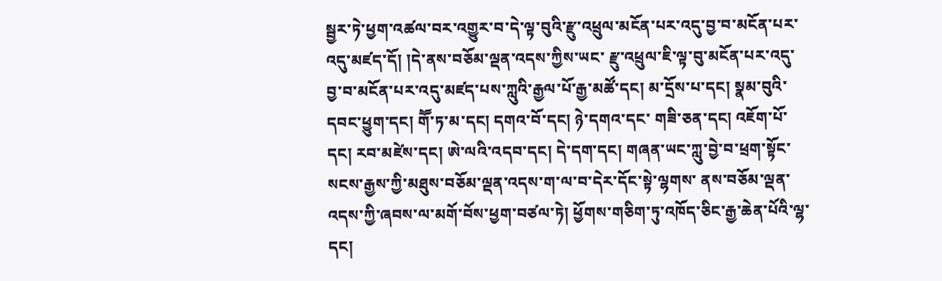སྦྱར་ཏེ་ཕྱག་འཚལ་བར་འགྱུར་བ་དེ་ལྟ་བུའི་རྫུ་འཕྲུལ་མངོན་པར་འདུ་བྱ་བ་མངོན་པར་འདུ་མཛད་དོ། །དེ་ནས་བཅོམ་ལྡན་འདས་ཀྱིས་ཡང་ རྫུ་འཕྲུལ་ཇི་ལྟ་བུ་མངོན་པར་འདུ་བྱ་བ་མངོན་པར་འདུ་མཛད་པས་ཀླུའི་རྒྱལ་པོ་རྒྱ་མཚོ་དང། མ་དྲོས་པ་དང། སྣམ་བུའི་དབང་ཕྱུག་དང། གཽ་ཏ་མ་དང། དགའ་བོ་དང། ཉེ་དགའ་དང་ གཟི་ཅན་དང། འཇོག་པོ་དང། རབ་མཛེས་དང། ཨེ་ལའི་འདབ་དང། དེ་དག་དང། གཞན་ཡང་ཀླུ་བྱེ་བ་ཕྲག་སྟོང་སངས་རྒྱས་ཀྱི་མཐུས་བཅོམ་ལྡན་འདས་ག་ལ་བ་དེར་དོང་སྟེ་ལྷགས་ ནས་བཅོམ་ལྡན་འདས་ཀྱི་ཞབས་ལ་མགོ་བོས་ཕྱག་བཙལ་ཏེ། ཕྱོགས་གཅིག་ཏུ་འཁོད་ཅིང་རྒྱ་ཆེན་པོའི་ལྷ་དང།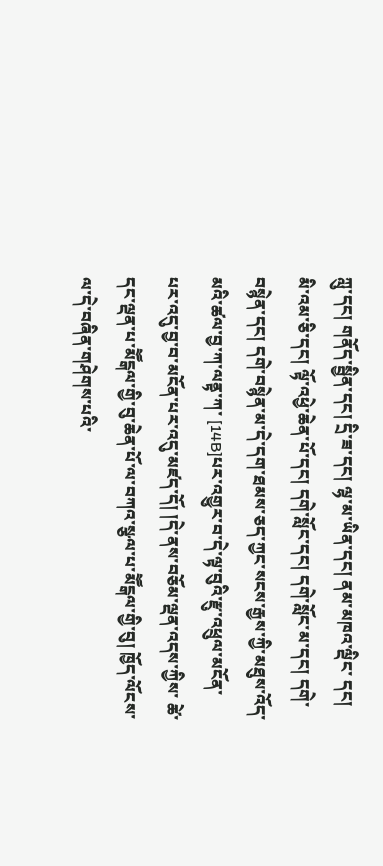ཀླུ་དང། གནོད་སྦྱིན་དང། དྲི་ཟ་དང། ལྷ་མ་ཡིན་དང། ནམ་མཁའ་ལྡིང་ དང། མི་འམ་ཅི་དང། ལྟོ་འཕྱེ་ཆེན་པོ་དང། དགེ་སློང་དང། དགེ་སློང་མ་དང། དགེ་བསྙེན་དང། དགེ་བསྙེན་མ་དེ་དག་ཐམས་ཅད་ཀྱང་སངས་རྒྱས་ཀྱི་མཐུས་འོད་མའི་ཚལ་བྱ་ཀ་ལནྟ་ཀ་ [14B]པར་འགྱུར་བ་དེ་ལྟ་བུའི་རྫུ་འཕྲུལ་མངོན་པར་འདུ་བྱ་བ་མངོན་པར་འདུ་མཛད་དོ། །དེ་ནས་བཅོམ་ལྡན་འདས་ཀྱིས་ ཚེ་དང་ལྡན་པ་མཽངྒལ་གྱི་བུ་ཆེན་པོ་ལ་བཀའ་སྩལ་པ་མཽངྒལ་གྱི་བུ། ཁྱོད་ལོངས་ལ་དེ་བཞིན་གཤེགས་པའི་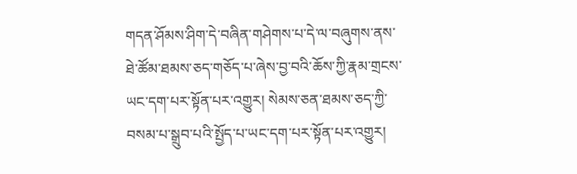གདན་ཤོམས་ཤིག་དེ་བཞིན་གཤེགས་པ་དེ་ལ་བཞུགས་ནས་ ཐེ་ཚོམ་ཐམས་ཅད་གཅོད་པ་ཞེས་བྱ་བའི་ཆོས་ཀྱི་རྣམ་གྲངས་ཡང་དག་པར་སྟོན་པར་འགྱུར། སེམས་ཅན་ཐམས་ཅད་ཀྱི་བསམ་པ་སྒྲུབ་པའི་སྤྱོད་པ་ཡང་དག་པར་སྟོན་པར་འགྱུར།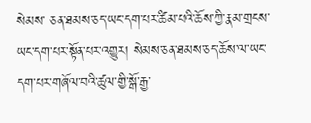སེམས་ ཅན་ཐམས་ཅད་ཡང་དག་པར་ཚིམ་པའི་ཆོས་ཀྱི་རྣམ་གྲངས་ཡང་དག་པར་སྟོན་པར་འགྱུར། སེམས་ཅན་ཐམས་ཅད་ཆོས་ལ་ཡང་དག་པར་གཞོལ་བའི་ཚུལ་གྱི་སྒོ་རྒྱ་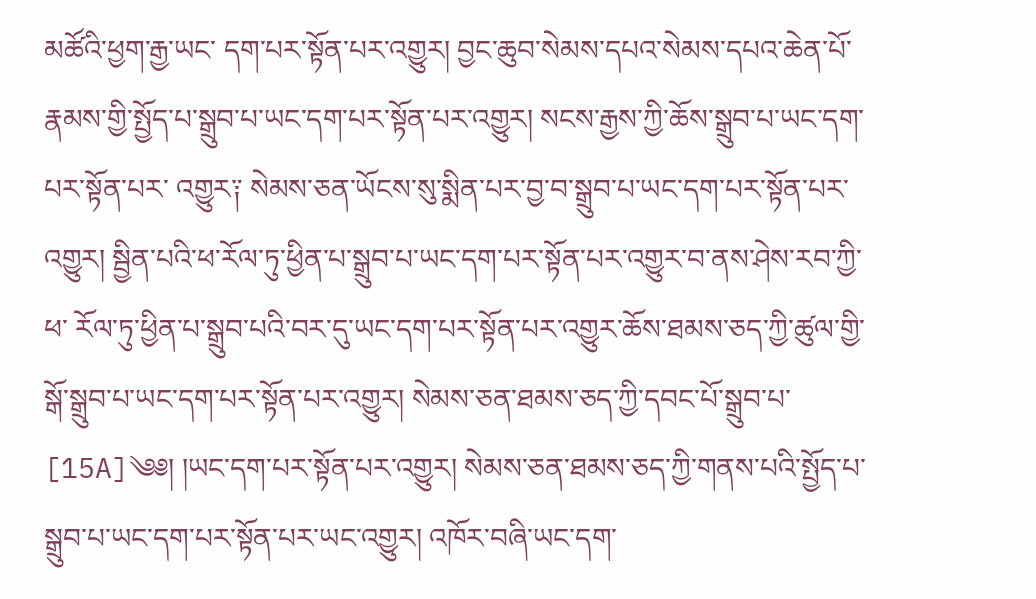མཚོའི་ཕྱག་རྒྱ་ཡང་ དག་པར་སྟོན་པར་འགྱུར། བྱང་ཆུབ་སེམས་དཔའ་སེམས་དཔའ་ཆེན་པོ་རྣམས་གྱི་སྤྱོད་པ་སྒྲུབ་པ་ཡང་དག་པར་སྟོན་པར་འགྱུར། སངས་རྒྱས་ཀྱི་ཆོས་སྒྲུབ་པ་ཡང་དག་པར་སྟོན་པར་ འགྱུར༑ སེམས་ཅན་ཡོངས་སུ་སྨིན་པར་བྱ་བ་སྒྲུབ་པ་ཡང་དག་པར་སྟོན་པར་འགྱུར། སྦྱིན་པའི་ཕ་རོལ་ཏུ་ཕྱིན་པ་སྒྲུབ་པ་ཡང་དག་པར་སྟོན་པར་འགྱུར་བ་ནས་ཤེས་རབ་ཀྱི་ཕ་ རོལ་ཏུ་ཕྱིན་པ་སྒྲུབ་པའི་བར་དུ་ཡང་དག་པར་སྟོན་པར་འགྱུར་ཆོས་ཐམས་ཅད་ཀྱི་ཚུལ་གྱི་སྒོ་སྒྲུབ་པ་ཡང་དག་པར་སྟོན་པར་འགྱུར། སེམས་ཅན་ཐམས་ཅད་ཀྱི་དབང་པོ་སྒྲུབ་པ་ [15A]༄༅། །ཡང་དག་པར་སྟོན་པར་འགྱུར། སེམས་ཅན་ཐམས་ཅད་ཀྱི་གནས་པའི་སྤྱོད་པ་སྒྲུབ་པ་ཡང་དག་པར་སྟོན་པར་ཡང་འགྱུར། འཁོར་བཞི་ཡང་དག་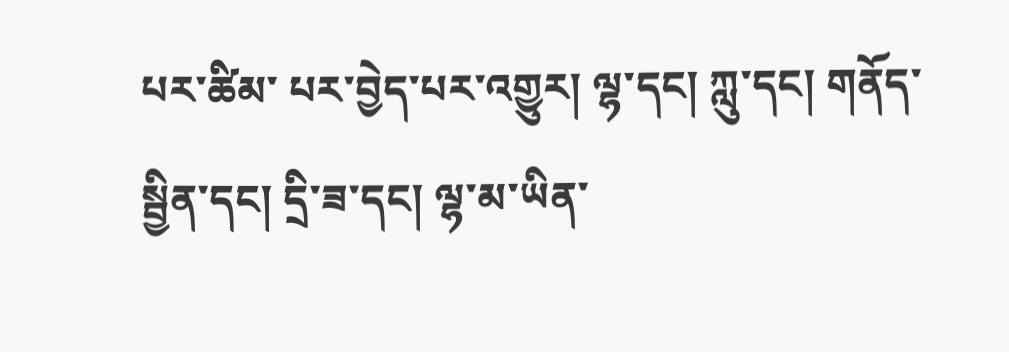པར་ཚིམ་ པར་བྱེད་པར་འགྱུར། ལྷ་དང། ཀླུ་དང། གནོད་སྦྱིན་དང། དྲི་ཟ་དང། ལྷ་མ་ཡིན་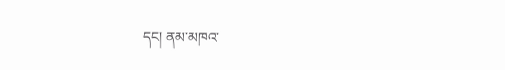དང། ནམ་མཁའ་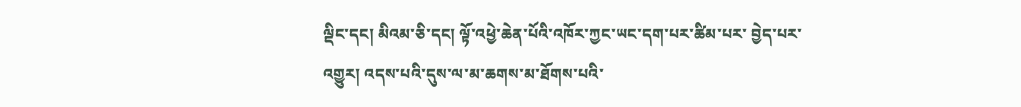ལྡིང་དང། མིའམ་ཅི་དང། ལྟོ་འཕྱེ་ཆེན་པོའི་འཁོར་ཀྱང་ཡང་དག་པར་ཚིམ་པར་ བྱེད་པར་འགྱུར། འདས་པའི་དུས་ལ་མ་ཆགས་མ་ཐོགས་པའི་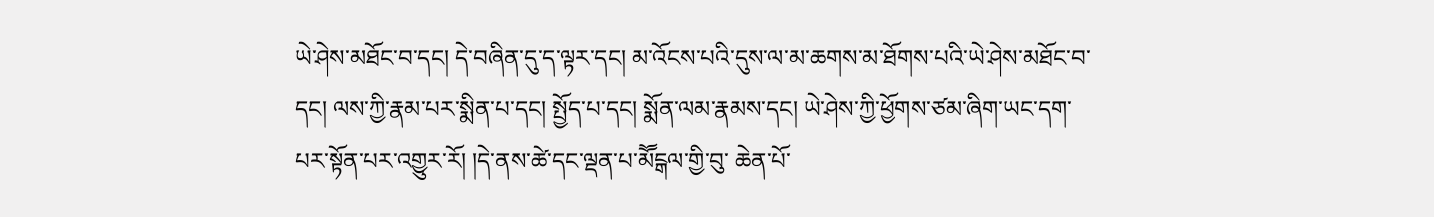ཡེ་ཤེས་མཐོང་བ་དང། དེ་བཞིན་དུ་ད་ལྟར་དང། མ་འོངས་པའི་དུས་ལ་མ་ཆགས་མ་ཐོགས་པའི་ཡེ་ཤེས་མཐོང་བ་ དང། ལས་ཀྱི་རྣམ་པར་སྨིན་པ་དང། སྤྱོད་པ་དང། སྨོན་ལམ་རྣམས་དང། ཡེ་ཤེས་ཀྱི་ཕྱོགས་ཙམ་ཞིག་ཡང་དག་པར་སྟོན་པར་འགྱུར་རོ། །དེ་ནས་ཚེ་དང་ལྡན་པ་མཽངྒལ་གྱི་བུ་ ཆེན་པོ་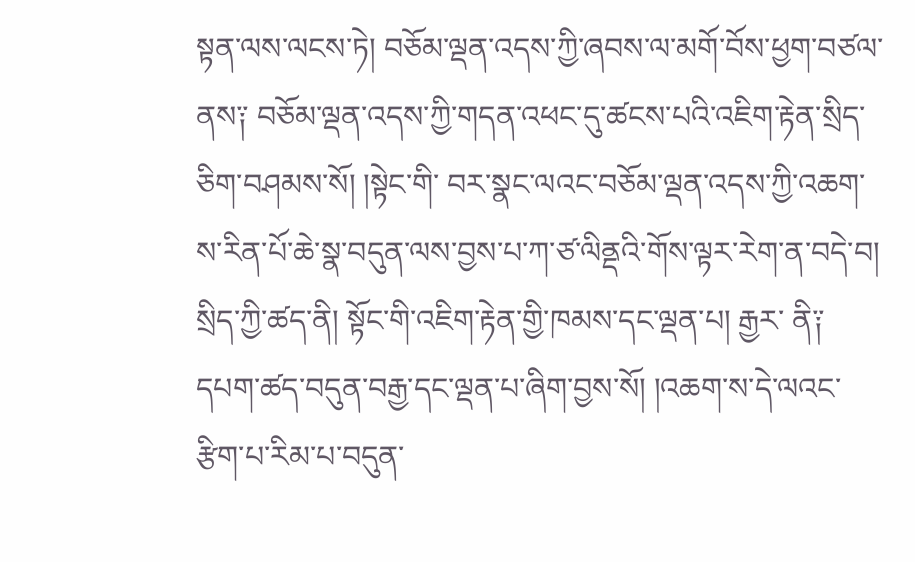སྟན་ལས་ལངས་ཏེ། བཅོམ་ལྡན་འདས་ཀྱི་ཞབས་ལ་མགོ་བོས་ཕྱག་བཙལ་ནས༑ བཅོམ་ལྡན་འདས་ཀྱི་གདན་འཕང་དུ་ཚངས་པའི་འཇིག་རྟེན་སྲིད་ཅིག་བཤམས་སོ། །སྟེང་གི་ བར་སྣང་ལའང་བཅོམ་ལྡན་འདས་ཀྱི་འཆག་ས་རིན་པོ་ཆེ་སྣ་བདུན་ལས་བྱས་པ་ཀ་ཙ་ལིནྡའི་གོས་ལྟར་རེག་ན་བདེ་བ། སྲིད་ཀྱི་ཚད་ནི། སྟོང་གི་འཇིག་རྟེན་གྱི་ཁམས་དང་ལྡན་པ། རྒྱར་ ནི༑ དཔག་ཚད་བདུན་བརྒྱ་དང་ལྡན་པ་ཞིག་བྱས་སོ། །འཆག་ས་དེ་ལའང་རྩིག་པ་རིམ་པ་བདུན་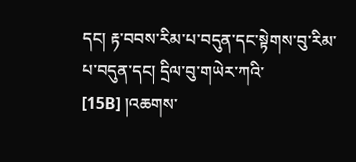དང། རྟ་བབས་རིམ་པ་བདུན་དང་སྟེགས་བུ་རིམ་པ་བདུན་དང། དྲིལ་བུ་གཡེར་ཀའི་ [15B] །འཆགས་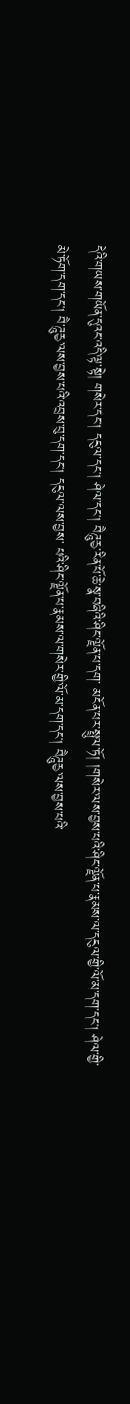དེའི་གཡས་གཡོན་དུའང་འདི་ལྟ་སྟེ། གསེར་དང། དངུལ་དང། ཤེལ་དང། བཻཌཱུརྱ་རིན་པོ་ཆེ་སྣ་བཞིའི་ཤིང་ལྗོན་པ་དག་ མངོན་པར་སྤྲུལ་ཏོ། །གསེར་ལས་བྱས་པའི་ཤིང་ལྗོན་པ་རྣམས་ལ་དངུལ་གྱི་ལོ་མ་དག་དང། ཤེལ་གྱི་མེ་ཏོག་དག་དང། བཻ་ཌཱུརྱ་ལས་བྱས་པའི་འབྲས་བུ་དག་དང། དངུལ་ལས་བྱས་ པའི་ཤིང་ལྗོན་པ་རྣམས་ལ་གསེར་གྱི་ལོ་མ་དག་དང། བཻཌཱུརྱ་ལས་བྱས་པའི་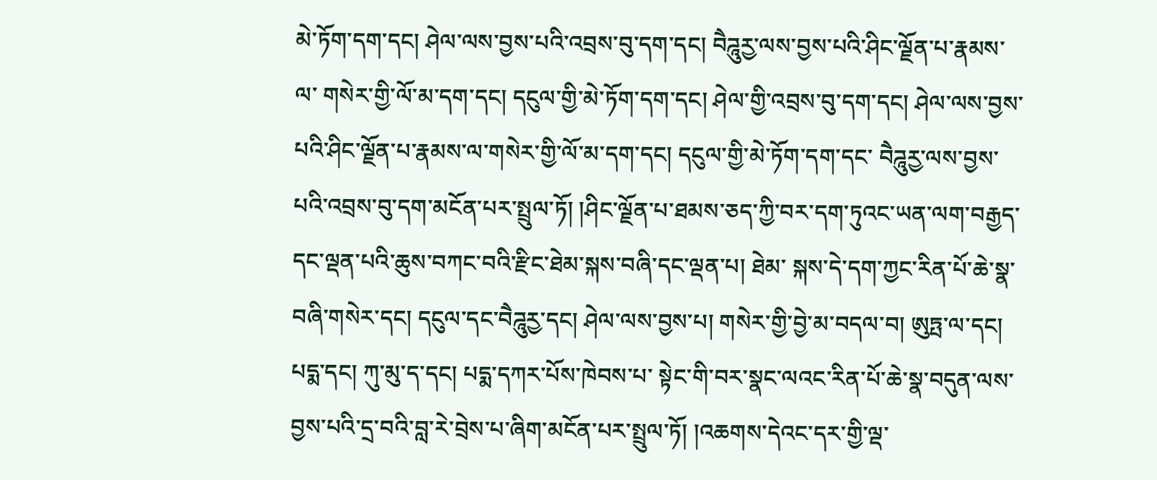མེ་ཏོག་དག་དང། ཤེལ་ལས་བྱས་པའི་འབྲས་བུ་དག་དང། བཻཌཱུརྱ་ལས་བྱས་པའི་ཤིང་ལྗོན་པ་རྣམས་ལ་ གསེར་གྱི་ལོ་མ་དག་དང། དངུལ་གྱི་མེ་ཏོག་དག་དང། ཤེལ་གྱི་འབྲས་བུ་དག་དང། ཤེལ་ལས་བྱས་པའི་ཤིང་ལྗོན་པ་རྣམས་ལ་གསེར་གྱི་ལོ་མ་དག་དང། དངུལ་གྱི་མེ་ཏོག་དག་དང་ བཻཌཱུརྱ་ལས་བྱས་པའི་འབྲས་བུ་དག་མངོན་པར་སྤྲུལ་ཏོ། །ཤིང་ལྗོན་པ་ཐམས་ཅད་ཀྱི་བར་དག་ཏུའང་ཡན་ལག་བརྒྱད་དང་ལྡན་པའི་ཆུས་བཀང་བའི་རྫིང་ཐེམ་སྐས་བཞི་དང་ལྡན་པ། ཐེམ་ སྐས་དེ་དག་ཀྱང་རིན་པོ་ཆེ་སྣ་བཞི་གསེར་དང། དངུལ་དང་བཻཌཱུརྱ་དང། ཤེལ་ལས་བྱས་པ། གསེར་གྱི་བྱེ་མ་བདལ་བ། ཨུཏྤ་ལ་དང། པདྨ་དང། ཀུ་མུ་ད་དང། པདྨ་དཀར་པོས་ཁེབས་པ་ སྟེང་གི་བར་སྣང་ལའང་རིན་པོ་ཆེ་སྣ་བདུན་ལས་བྱས་པའི་དྲ་བའི་བླ་རེ་བྲེས་པ་ཞིག་མངོན་པར་སྤྲུལ་ཏོ། །འཆགས་དེའང་དར་གྱི་ལྡ་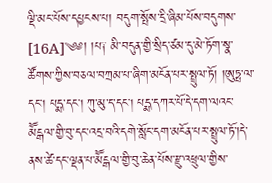ལྡི་མང་པོས་དཔྱངས་པ། བདུག་སྤོས་དྲི་ཞིམ་པོས་བདུགས་ [16A]༄༅། །པ༑ མི་བདུན་གྱི་སྲིད་ཙམ་དུ་མེ་ཏོག་སྣ་ཚོགས་ཀྱིས་བཅལ་བཀྲམ་པ་ཞིག་མངོན་པར་སྤྲུལ་ཏོ། །ཨུཏྤ་ལ་དང། པདྨ་དང། ཀུ་མུ་ད་དང། པདྨ་དཀར་པོ་དེ་དག་ལའང་ མཽངྒལ་གྱི་བུ་དང་འདྲ་བའི་དགེ་སློང་དག་མངོན་པར་སྤྲུལ་ཏོ་།དེ་ནས་ཚེ་དང་ལྡན་པ་མཽངྒལ་གྱི་བུ་ཆེན་པོས་རྫུ་འཕྲུལ་གྱིས་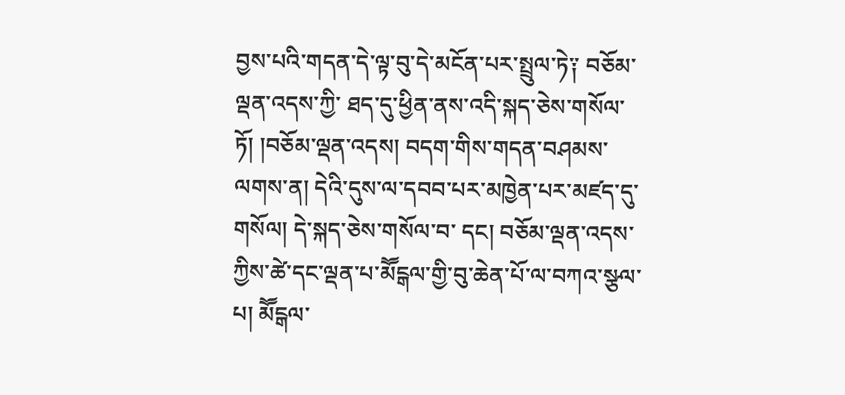བྱས་པའི་གདན་དེ་ལྟ་བུ་དེ་མངོན་པར་སྤྲུལ་ཏེ༑ བཅོམ་ལྡན་འདས་ཀྱི་ ཐད་དུ་ཕྱིན་ནས་འདི་སྐད་ཅེས་གསོལ་ཏོ། །བཅོམ་ལྡན་འདས། བདག་གིས་གདན་བཤམས་ལགས་ན། དེའི་དུས་ལ་དབབ་པར་མཁྱེན་པར་མཛད་དུ་གསོལ། དེ་སྐད་ཅེས་གསོལ་བ་ དང། བཅོམ་ལྡན་འདས་ཀྱིས་ཚེ་དང་ལྡན་པ་མཽངྒལ་གྱི་བུ་ཆེན་པོ་ལ་བཀའ་སྩལ་པ། མཽངྒལ་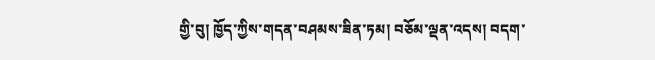གྱི་བུ། ཁྱོད་ཀྱིས་གདན་བཤམས་ཟིན་ཏམ། བཅོམ་ལྡན་འདས། བདག་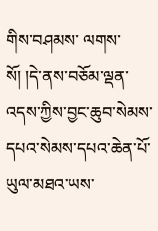གིས་བཤམས་ ལགས་སོ། །དེ་ནས་བཅོམ་ལྡན་འདས་ཀྱིས་བྱང་ཆུབ་སེམས་དཔའ་སེམས་དཔའ་ཆེན་པོ་ཡུལ་མཐའ་ཡས་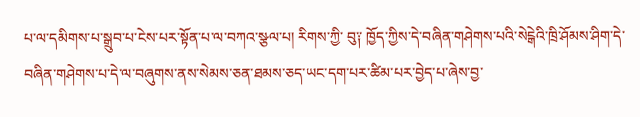པ་ལ་དམིགས་པ་སྒྲུབ་པ་ངེས་པར་སྟོན་པ་ལ་བཀའ་སྩལ་པ། རིགས་ཀྱི་ བུ༑ ཁྱོད་ཀྱིས་དེ་བཞིན་གཤེགས་པའི་སེངྒེའི་ཁྲི་ཤོམས་ཤིག་དེ་བཞིན་གཤེགས་པ་དེ་ལ་བཞུགས་ནས་སེམས་ཅན་ཐམས་ཅད་ཡང་དག་པར་ཚིམ་པར་བྱེད་པ་ཞེས་བྱ་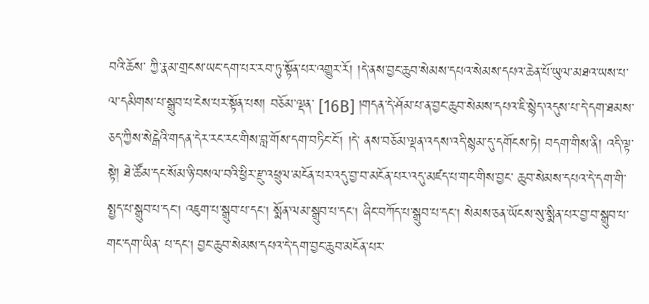བའི་ཆོས་ ཀྱི་རྣམ་གྲངས་ཡང་དག་པར་རབ་ཏུ་སྟོན་པར་འགྱུར་རོ། །དེ་ནས་བྱང་ཆུབ་སེམས་དཔའ་སེམས་དཔའ་ཆེན་པོ་ཡུལ་མཐའ་ཡས་པ་ལ་དམིགས་པ་སྒྲུབ་པ་ངེས་པར་སྟོན་པས། བཅོམ་ལྡན་ [16B] །གདན་དེ་ཤོམ་པ་ན་བྱང་ཆུབ་སེམས་དཔའ་ཇི་སྙེད་འདུས་པ་དེ་དག་ཐམས་ཅད་ཀྱིས་སེངྒེའི་གདན་དེར་རང་རང་གིས་བླ་གོས་དག་བཏིང་ངོ། །དེ་ ནས་བཅོམ་ལྡན་འདས་འདི་སྙམ་དུ་དགོངས་ཏེ། བདག་གིས་ནི། འདི་ལྟ་སྟེ། ཐེ་ཚོམ་དང་སོམ་ཉི་བསལ་བའི་ཕྱིར་རྫུ་འཕྲུལ་མངོན་པར་འདུ་བྱ་བ་མངོན་པར་འདུ་མཛད་པ་གང་གིས་བྱང་ ཆུབ་སེམས་དཔའ་དེ་དག་གི་སྤྱད་པ་སྒྲུབ་པ་དང། འཇུག་པ་སྒྲུབ་པ་དང། སྨོན་ལམ་སྒྲུབ་པ་དང། ཞིང་བཀོད་པ་སྒྲུབ་པ་དང། སེམས་ཅན་ཡོངས་སུ་སྨིན་པར་བྱ་བ་སྒྲུབ་པ་གང་དག་ཡིན་ པ་དང། བྱང་ཆུབ་སེམས་དཔའ་དེ་དག་བྱང་ཆུབ་མངོན་པར་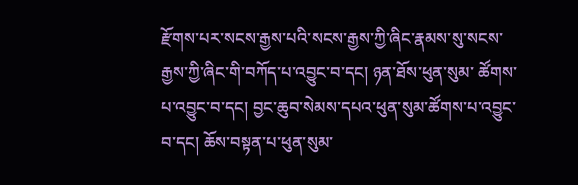རྫོགས་པར་སངས་རྒྱས་པའི་སངས་རྒྱས་ཀྱི་ཞིང་རྣམས་སུ་སངས་རྒྱས་ཀྱི་ཞིང་གི་བཀོད་པ་འབྱུང་བ་དང། ཉན་ཐོས་ཕུན་སུམ་ ཚོགས་པ་འབྱུང་བ་དང། བྱང་ཆུབ་སེམས་དཔའ་ཕུན་སུམ་ཚོགས་པ་འབྱུང་བ་དང། ཆོས་བསྟན་པ་ཕུན་སུམ་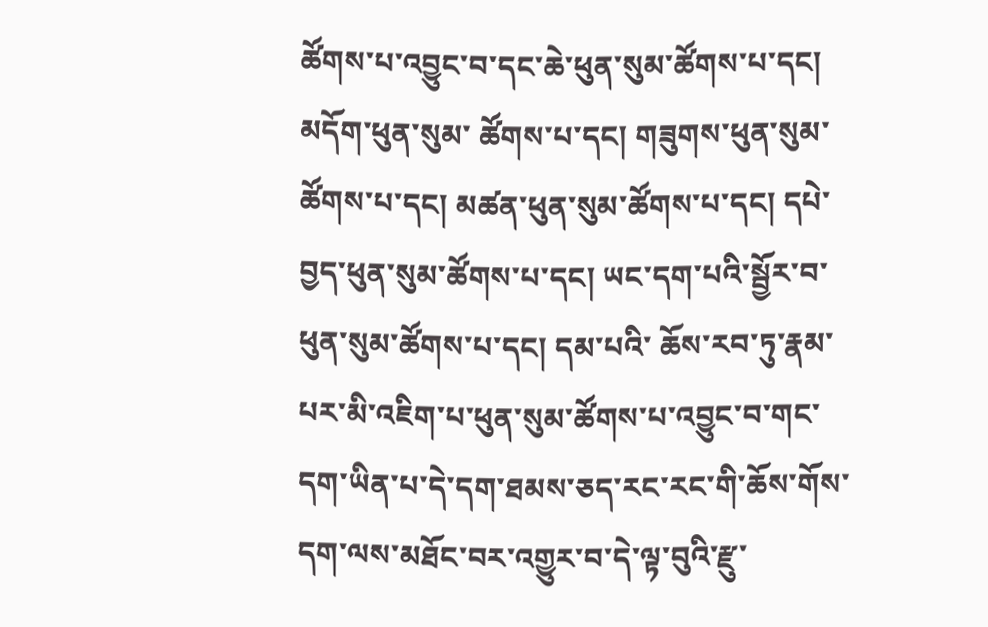ཚོགས་པ་འབྱུང་བ་དང་ཆེ་ཕུན་སུམ་ཚོགས་པ་དང། མདོག་ཕུན་སུམ་ ཚོགས་པ་དང། གཟུགས་ཕུན་སུམ་ཚོགས་པ་དང། མཚན་ཕུན་སུམ་ཚོགས་པ་དང། དཔེ་བྱད་ཕུན་སུམ་ཚོགས་པ་དང། ཡང་དག་པའི་སྦྱོར་བ་ཕུན་སུམ་ཚོགས་པ་དང། དམ་པའི་ ཆོས་རབ་ཏུ་རྣམ་པར་མི་འཇིག་པ་ཕུན་སུམ་ཚོགས་པ་འབྱུང་བ་གང་དག་ཡིན་པ་དེ་དག་ཐམས་ཅད་རང་རང་གི་ཆོས་གོས་དག་ལས་མཐོང་བར་འགྱུར་བ་དེ་ལྟ་བུའི་རྫུ་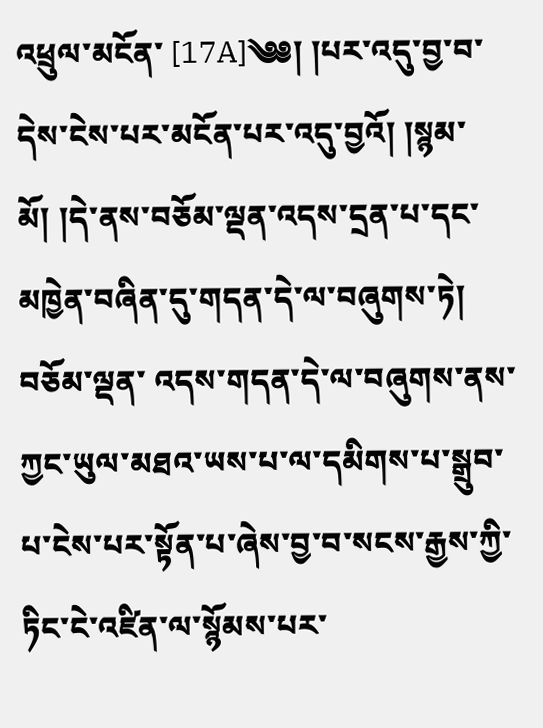འཕྲུལ་མངོན་ [17A]༄༅། །པར་འདུ་བྱ་བ་དེས་ངེས་པར་མངོན་པར་འདུ་བྱའོ། །སྙམ་མོ། །དེ་ནས་བཅོམ་ལྡན་འདས་དྲན་པ་དང་མཁྱེན་བཞིན་དུ་གདན་དེ་ལ་བཞུགས་ཏེ། བཅོམ་ལྡན་ འདས་གདན་དེ་ལ་བཞུགས་ནས་ཀྱང་ཡུལ་མཐའ་ཡས་པ་ལ་དམིགས་པ་སྒྲུབ་པ་ངེས་པར་སྟོན་པ་ཞེས་བྱ་བ་སངས་རྒྱས་ཀྱི་ཏིང་ངེ་འཛིན་ལ་སྙོམས་པར་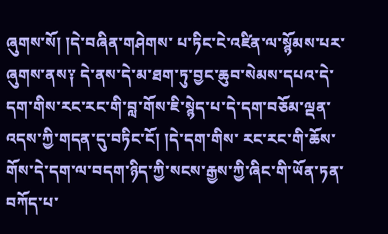ཞུགས་སོ། །དེ་བཞིན་གཤེགས་ པ་ཏིང་ངེ་འཛིན་ལ་སྙོམས་པར་ཞུགས་ནས༑ དེ་ནས་དེ་མ་ཐག་ཏུ་བྱང་ཆུབ་སེམས་དཔའ་དེ་དག་གིས་རང་རང་གི་བླ་གོས་ཇི་སྙེད་པ་དེ་དག་བཅོམ་ལྡན་འདས་ཀྱི་གདན་དུ་བཏིང་ངོ། །དེ་དག་གིས་ རང་རང་གི་ཆོས་གོས་དེ་དག་ལ་བདག་ཉིད་ཀྱི་སངས་རྒྱས་ཀྱི་ཞིང་གི་ཡོན་ཏན་བཀོད་པ་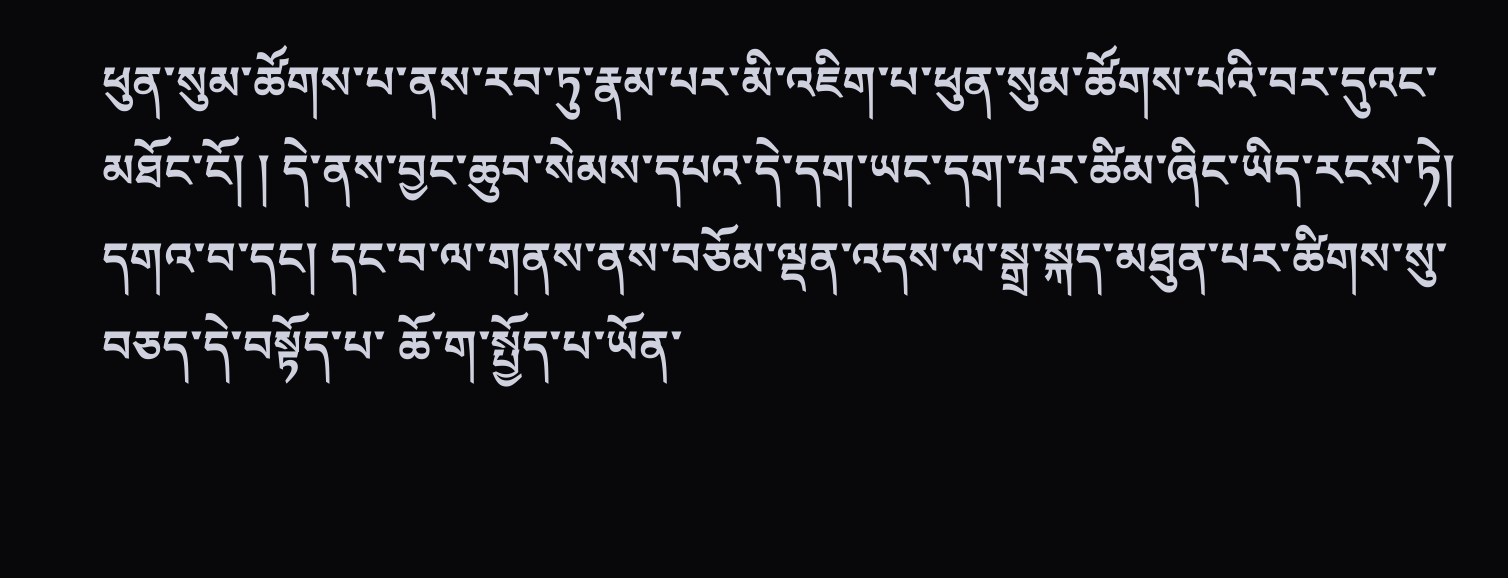ཕུན་སུམ་ཚོགས་པ་ནས་རབ་ཏུ་རྣམ་པར་མི་འཇིག་པ་ཕུན་སུམ་ཚོགས་པའི་བར་དུའང་མཐོང་ངོ། ། དེ་ནས་བྱང་ཆུབ་སེམས་དཔའ་དེ་དག་ཡང་དག་པར་ཚིམ་ཞིང་ཡིད་རངས་ཏེ། དགའ་བ་དང། དང་བ་ལ་གནས་ནས་བཅོམ་ལྡན་འདས་ལ་སྒྲ་སྐད་མཐུན་པར་ཚིགས་སུ་བཅད་དེ་བསྟོད་པ་ ཆོ་ག་སྤྱོད་པ་ཡོན་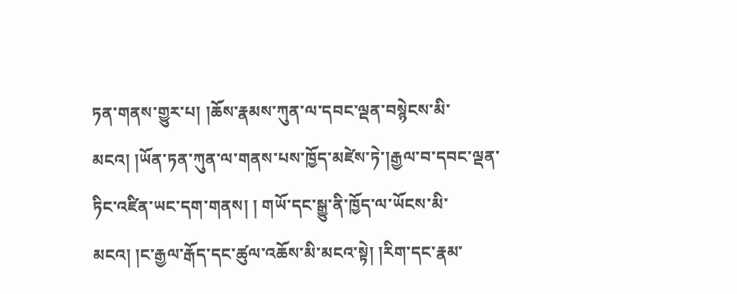ཏན་གནས་གྱུར་པ། །ཆོས་རྣམས་ཀུན་ལ་དབང་ལྡན་བསྙེངས་མི་མངའ། །ཡོན་ཏན་ཀུན་ལ་གནས་པས་ཁྱོད་མཛེས་ཏེ་།རྒྱལ་བ་དབང་ལྡན་ཏིང་འཛིན་ཡང་དག་གནས། ། གཡོ་དང་སྒྱུ་ནི་ཁྱོད་ལ་ཡོངས་མི་མངའ། །ང་རྒྱལ་རྒོད་དང་ཚུལ་འཆོས་མི་མངའ་སྟེ། །རིག་དང་རྣམ་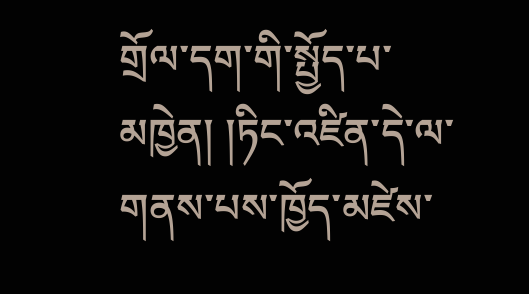གྲོལ་དག་གི་སྤྱོད་པ་མཁྱེན། །ཏིང་འཛིན་དེ་ལ་གནས་པས་ཁྱོད་མཛེས་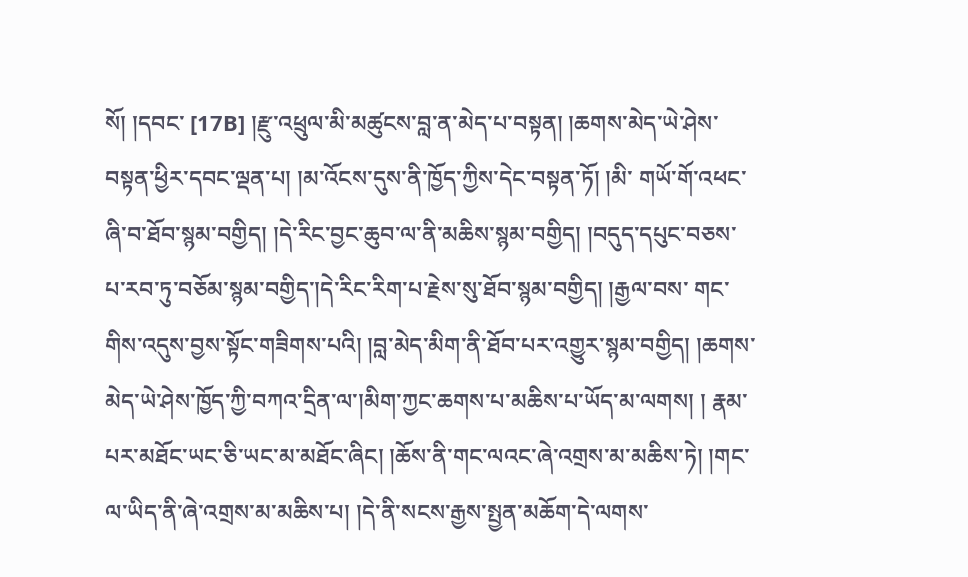སོ། །དབང་ [17B] །རྫུ་འཕྲུལ་མི་མཚུངས་བླ་ན་མེད་པ་བསྟན། །ཆགས་མེད་ཡེ་ཤེས་བསྟན་ཕྱིར་དབང་ལྡན་པ། །མ་འོངས་དུས་ནི་ཁྱོད་ཀྱིས་དེང་བསྟན་ཏོ། །མི་ གཡོ་གོ་འཕང་ཞི་བ་ཐོབ་སྙམ་བགྱིད། །དེ་རིང་བྱང་ཆུབ་ལ་ནི་མཆིས་སྙམ་བགྱིད། །བདུད་དཔུང་བཅས་པ་རབ་ཏུ་བཅོམ་སྙམ་བགྱིད་།དེ་རིང་རིག་པ་རྗེས་སུ་ཐོབ་སྙམ་བགྱིད། །རྒྱལ་བས་ གང་གིས་འདུས་བྱས་སྟོང་གཟིགས་པའི། །བླ་མེད་མིག་ནི་ཐོབ་པར་འགྱུར་སྙམ་བགྱིད། །ཆགས་མེད་ཡེ་ཤེས་ཁྱོད་ཀྱི་བཀའ་དྲིན་ལ་།མིག་ཀྱང་ཆགས་པ་མཆིས་པ་ཡོད་མ་ལགས། ། རྣམ་པར་མཐོང་ཡང་ཅི་ཡང་མ་མཐོང་ཞིང། །ཆོས་ནི་གང་ལའང་ཞེ་འགྲས་མ་མཆིས་ཏེ། །གང་ལ་ཡིད་ནི་ཞེ་འགྲས་མ་མཆིས་པ། །དེ་ནི་སངས་རྒྱས་སྤྱན་མཆོག་དེ་ལགས་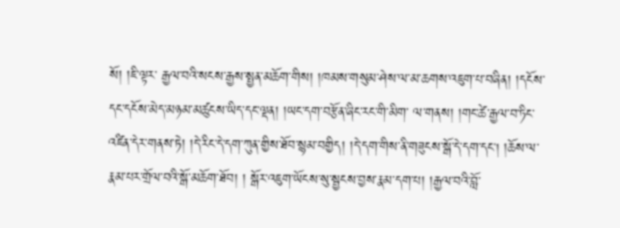སོ། །ཇི་ལྟར་ རྒྱལ་བའི་སངས་རྒྱས་སྤྱན་མཆོག་གིས། །ཁམས་གསུམ་ཤེས་ལ་མ་ཆགས་འཇུག་པ་བཞིན། །དངོས་དང་དངོས་མེད་མཉམ་མཚུངས་ཡིད་དང་ལྡན། །ཡང་དག་བརྩོན་ཞིང་རང་གི་མིག་ ལ་གནས། །གང་ཚེ་རྒྱལ་བ་ཏིང་འཛིན་དེར་གནས་ཏེ། །དེ་རིང་དེ་དག་ཀུན་གྱིས་ཐོབ་སྙམ་བགྱིད། །དེ་དག་གིས་ནི་གཟུངས་སྒོ་དེ་དག་དང། །ཆོས་ལ་རྣམ་པར་གྲོལ་བའི་སྒོ་མཆོག་ཐོབ། ། སྒོར་འཇུག་ཡོངས་སུ་སྦྱངས་བྱས་རྣམ་དག་པ། །རྒྱལ་བའི་བློ་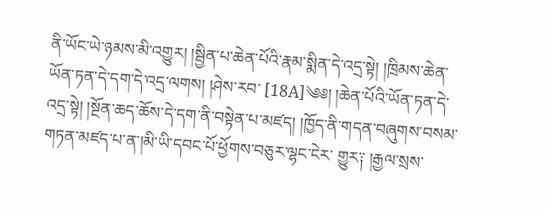ནི་ཡོང་ཡེ་ཉམས་མི་འགྱུར། །སྦྱིན་པ་ཆེན་པོའི་རྣམ་སྨིན་དེ་འདྲ་སྟེ། །ཁྲིམས་ཆེན་ཡོན་ཏན་དེ་དག་དེ་འདྲ་ལགས། །ཤེས་རབ་ [18A]༄༅། །ཆེན་པོའི་ཡོན་ཏན་དེ་འདྲ་སྟེ། །སྔོན་ཆད་ཆོས་དེ་དག་ནི་བསྟེན་པ་མཛད། །ཁྱོད་ནི་གདན་བཞུགས་བསམ་གཏན་མཛད་པ་ན་།མི་ཡི་དབང་པོ་ཕྱོགས་བཅུར་ལྷང་ངེར་ གྱུར༑ །རྒྱལ་སྲས་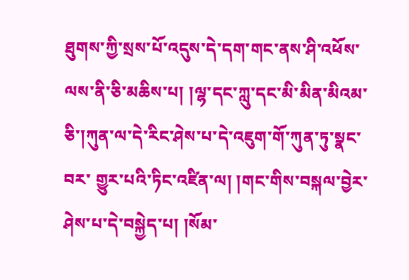ཐུགས་ཀྱི་སྲས་པོ་འདུས་དེ་དག་གང་ནས་ཤི་འཕོས་ལས་ནི་ཅི་མཆིས་པ། །ལྷ་དང་ཀླུ་དང་མི་མིན་མིའམ་ཅི་།ཀུན་ལ་དེ་རིང་ཤེས་པ་དེ་འཇུག་གོ་ཀུན་ཏུ་སྣང་བར་ གྱུར་པའི་ཏིང་འཛིན་ལ། །གང་གིས་བསྐལ་བྱེར་ཤེས་པ་དེ་བསྐྱེད་པ། །སོམ་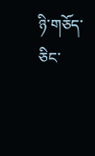ཉི་གཅོད་ཅིང་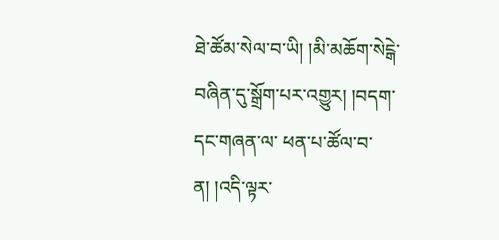ཐེ་ཚོམ་སེལ་བ་ཡི། །མི་མཆོག་སེངྒེ་བཞིན་དུ་སྒྲོག་པར་འགྱུར། །བདག་དང་གཞན་ལ་ ཕན་པ་ཚོལ་བ་ན། །འདི་ལྟར་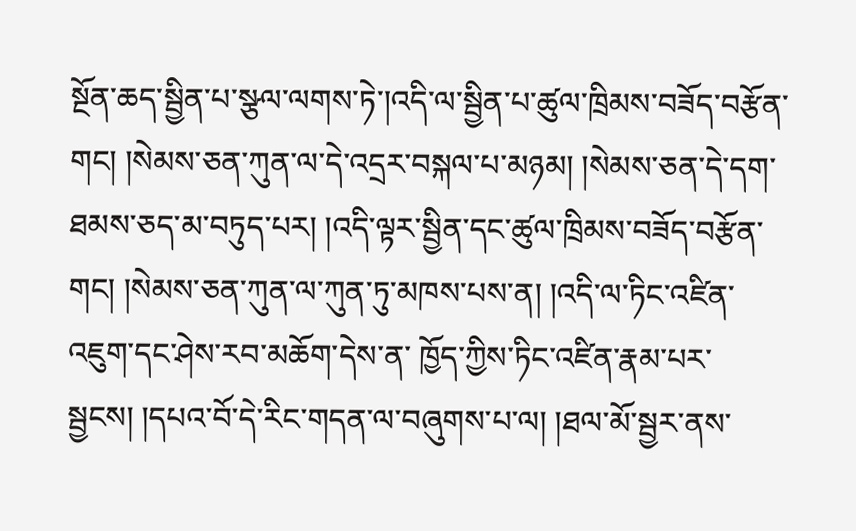སྔོན་ཆད་སྦྱིན་པ་སྩལ་ལགས་ཏེ་།འདི་ལ་སྦྱིན་པ་ཚུལ་ཁྲིམས་བཟོད་བརྩོན་གང། །སེམས་ཅན་ཀུན་ལ་དེ་འདྲར་བསྐལ་པ་མཉམ། །སེམས་ཅན་དེ་དག་ ཐམས་ཅད་མ་བཏུད་པར། །འདི་ལྟར་སྦྱིན་དང་ཚུལ་ཁྲིམས་བཟོད་བརྩོན་གང། །སེམས་ཅན་ཀུན་ལ་ཀུན་ཏུ་མཁས་པས་ན། །འདི་ལ་ཏིང་འཛིན་འཇུག་དང་ཤེས་རབ་མཆོག་དེས་ན་ ཁྱོད་ཀྱིས་ཏིང་འཛིན་རྣམ་པར་སྦྱངས། །དཔའ་བོ་དེ་རིང་གདན་ལ་བཞུགས་པ་ལ། །ཐལ་མོ་སྦྱར་ནས་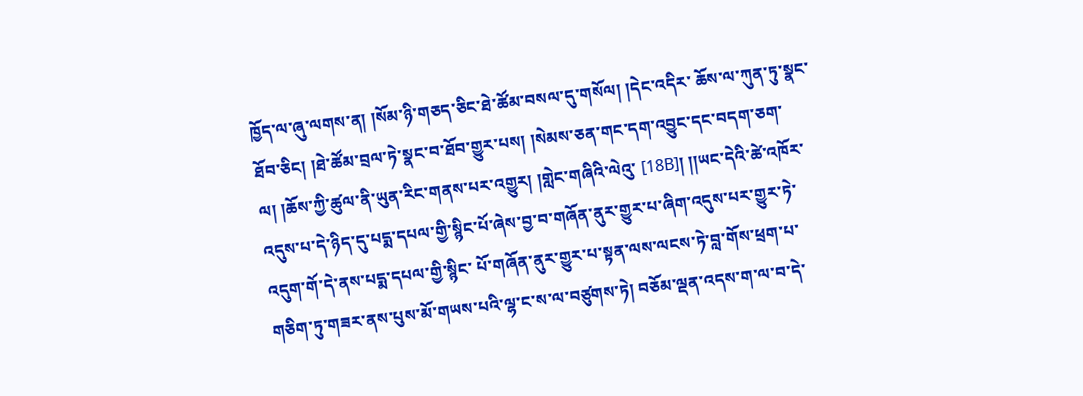ཁྱོད་ལ་ཞུ་ལགས་ན། །སོམ་ཉི་གཅད་ཅིང་ཐེ་ཚོམ་བསལ་དུ་གསོལ། །དེང་འདིར་ ཆོས་ལ་ཀུན་ཏུ་སྣང་ཐོབ་ཅིང། །ཐེ་ཚོམ་བྲལ་ཏེ་སྣང་བ་ཐོབ་གྱུར་པས། །སེམས་ཅན་གང་དག་འབྱུང་དང་བདག་ཅག་ལ། །ཆོས་ཀྱི་ཚུལ་ནི་ཡུན་རིང་གནས་པར་འགྱུར། །གླེང་གཞིའི་ལེའུ་ [18B]། །།ཡང་དེའི་ཚེ་འཁོར་འདུས་པ་དེ་ཉིད་དུ་པདྨ་དཔལ་གྱི་སྙིང་པོ་ཞེས་བྱ་བ་གཞོན་ནུར་གྱུར་པ་ཞིག་འདུས་པར་གྱུར་ཏེ་འདུག་གོ་དེ་ནས་པདྨ་དཔལ་གྱི་སྙིང་ པོ་གཞོན་ནུར་གྱུར་པ་སྟན་ལས་ལངས་ཏེ་བླ་གོས་ཕྲག་པ་གཅིག་ཏུ་གཟར་ནས་པུས་མོ་གཡས་པའི་ལྷ་ང་ས་ལ་བཙུགས་ཏེ། བཅོམ་ལྡན་འདས་ག་ལ་བ་དེ་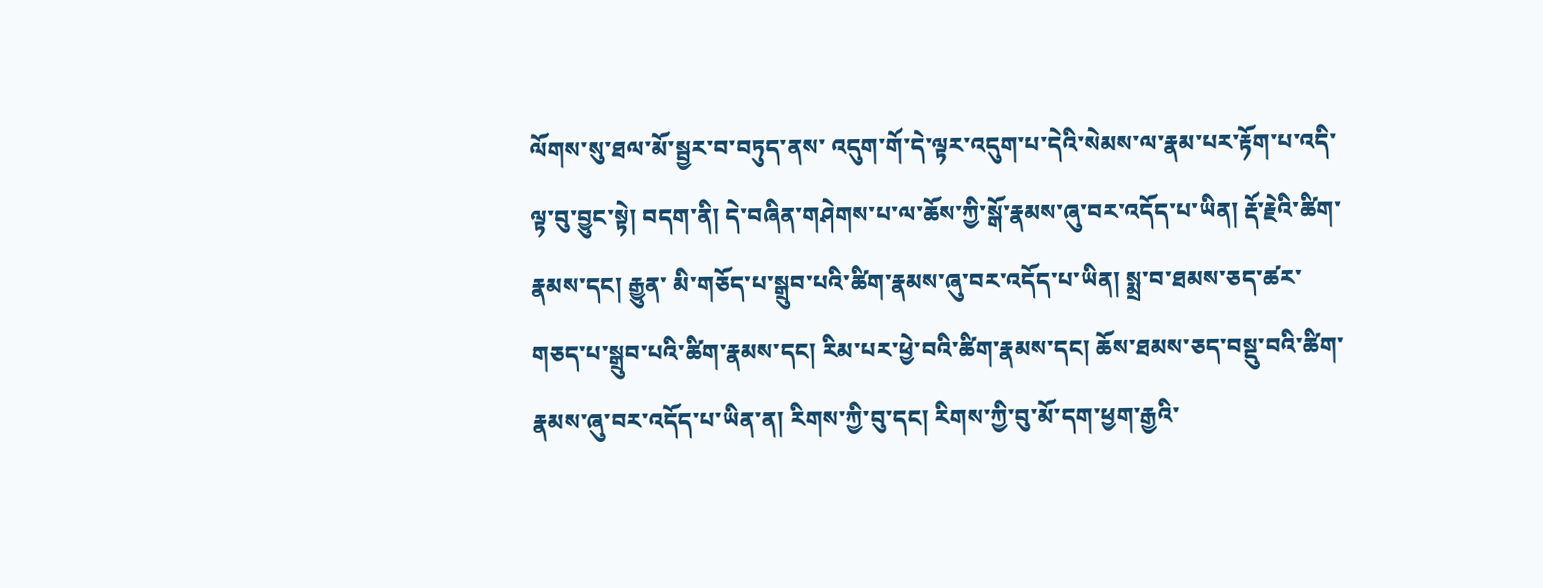ལོགས་སུ་ཐལ་མོ་སྦྱར་བ་བཏུད་ནས་ འདུག་གོ་དེ་ལྟར་འདུག་པ་དེའི་སེམས་ལ་རྣམ་པར་རྟོག་པ་འདི་ལྟ་བུ་བྱུང་སྟེ། བདག་ནི། དེ་བཞིན་གཤེགས་པ་ལ་ཆོས་ཀྱི་སྒོ་རྣམས་ཞུ་བར་འདོད་པ་ཡིན། རྡོ་རྗེའི་ཚིག་རྣམས་དང། རྒྱུན་ མི་གཅོད་པ་སྒྲུབ་པའི་ཚིག་རྣམས་ཞུ་བར་འདོད་པ་ཡིན། སྨྲ་བ་ཐམས་ཅད་ཚར་གཅད་པ་སྒྲུབ་པའི་ཚིག་རྣམས་དང། རིམ་པར་ཕྱེ་བའི་ཚིག་རྣམས་དང། ཆོས་ཐམས་ཅད་བསྡུ་བའི་ཚིག་ རྣམས་ཞུ་བར་འདོད་པ་ཡིན་ན། རིགས་ཀྱི་བུ་དང། རིགས་ཀྱི་བུ་མོ་དག་ཕྱག་རྒྱའི་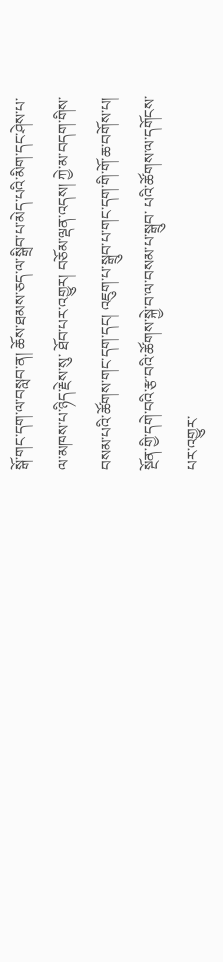སྒོ་གང་དག་ལ་བསླབ་ན། ཆོས་ཐམས་ཅད་ལ་སྒྲིབ་པ་མེད་པའི་མིག་དང་ཤེས་པ་ལ་མཁས་པ་ཉིད་རྗེས་སུ་ ཐོབ་པར་འགྱུར། བཅོམ་ལྡན་འདས། ཀྱེ་མ་བདག་གིས་བསམ་པའི་ཚོགས་གང་དག་དང། འཇུག་པ་སྒྲུབ་པ་གང་དག་གི་གོ་ཆ་བགོས་པ། སྔོན་གྱི་དགེ་བའི་རྩ་བའི་ཚོགས་སྐྱེ་བ་ལ་བསམ་པ་སྒྲུབ་ པའི་ཚོགས་ལ་དགོངས་པར་འགྱུར་